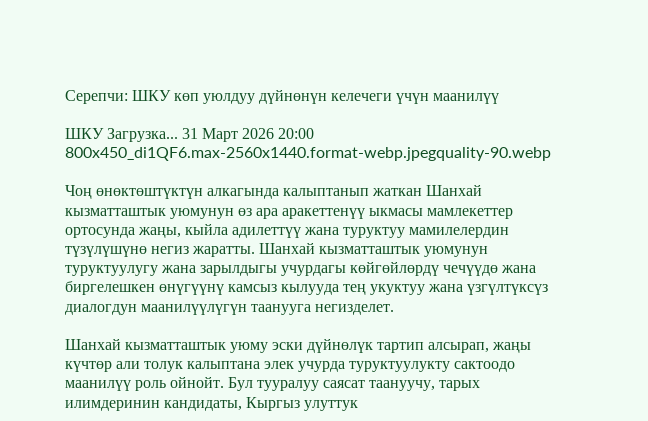Серепчи: ШКУ көп уюлдуу дүйнөнүн келечеги үчүн маанилүү

ШКУ Загрузка... 31 Март 2026 20:00
800x450_di1QF6.max-2560x1440.format-webp.jpegquality-90.webp

Чоң өнөктөштүктүн алкагында калыптанып жаткан Шанхай кызматташтык уюмунун өз ара аракеттенүү ыкмасы мамлекеттер ортосунда жаңы, кыйла адилеттүү жана туруктуу мамилелердин түзүлүшүнө негиз жаратты. Шанхай кызматташтык уюмунун туруктуулугу жана зарылдыгы учурдагы көйгөйлөрдү чечүүдө жана биргелешкен өнүгүүнү камсыз кылууда тең укуктуу жана үзгүлтүксүз диалогдун маанилүүлүгүн таанууга негизделет.

Шанхай кызматташтык уюму эски дүйнөлүк тартип алсырап, жаңы күчтөр али толук калыптана элек учурда туруктуулукту сактоодо маанилүү роль ойнойт. Бул тууралуу саясат таануучу, тарых илимдеринин кандидаты, Кыргыз улуттук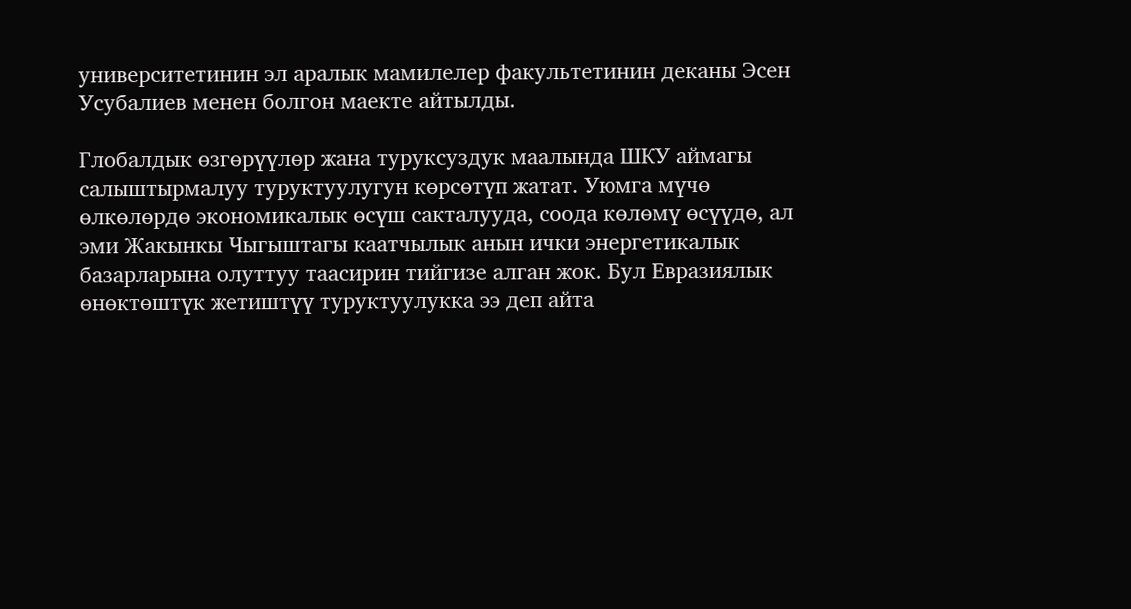университетинин эл аралык мамилелер факультетинин деканы Эсен Усубалиев менен болгон маекте айтылды.

Глобалдык өзгөрүүлөр жана туруксуздук маалында ШКУ аймагы салыштырмалуу туруктуулугун көрсөтүп жатат. Уюмга мүчө өлкөлөрдө экономикалык өсүш сакталууда, соода көлөмү өсүүдө, ал эми Жакынкы Чыгыштагы каатчылык анын ички энергетикалык базарларына олуттуу таасирин тийгизе алган жок. Бул Евразиялык өнөктөштүк жетиштүү туруктуулукка ээ деп айта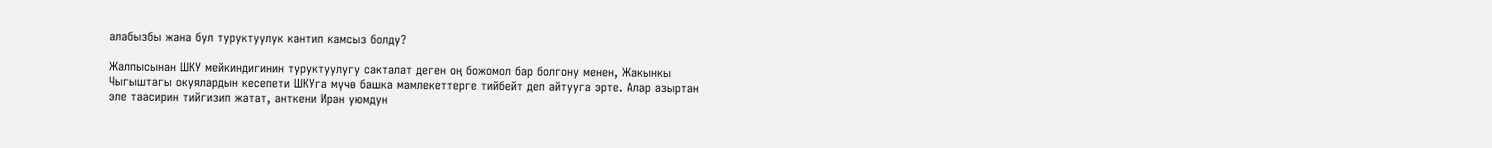алабызбы жана бул туруктуулук кантип камсыз болду?

Жалпысынан ШКУ мейкиндигинин туруктуулугу сакталат деген оң божомол бар болгону менен, Жакынкы Чыгыштагы окуялардын кесепети ШКУга мүчө башка мамлекеттерге тийбейт деп айтууга эрте. Алар азыртан эле таасирин тийгизип жатат, анткени Иран уюмдун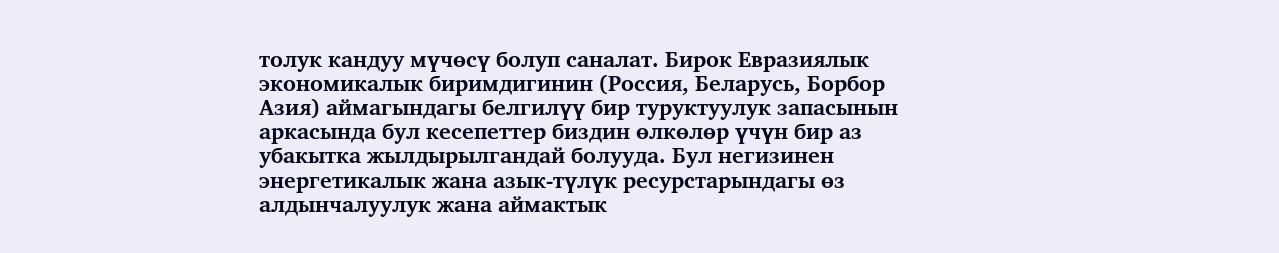толук кандуу мүчөсү болуп саналат. Бирок Евразиялык экономикалык биримдигинин (Россия, Беларусь, Борбор Азия) аймагындагы белгилүү бир туруктуулук запасынын аркасында бул кесепеттер биздин өлкөлөр үчүн бир аз убакытка жылдырылгандай болууда. Бул негизинен энергетикалык жана азык-түлүк ресурстарындагы өз алдынчалуулук жана аймактык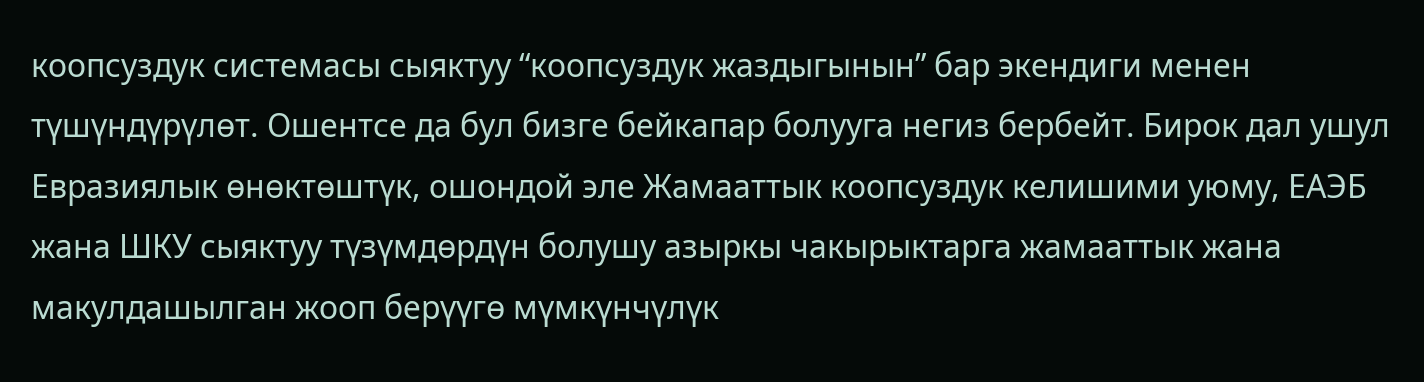коопсуздук системасы сыяктуу “коопсуздук жаздыгынын” бар экендиги менен түшүндүрүлөт. Ошентсе да бул бизге бейкапар болууга негиз бербейт. Бирок дал ушул Евразиялык өнөктөштүк, ошондой эле Жамааттык коопсуздук келишими уюму, ЕАЭБ жана ШКУ сыяктуу түзүмдөрдүн болушу азыркы чакырыктарга жамааттык жана макулдашылган жооп берүүгө мүмкүнчүлүк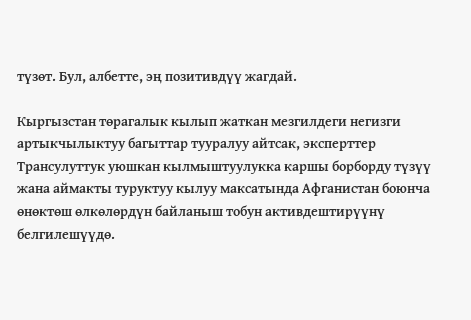түзөт. Бул, албетте, эң позитивдүү жагдай.

Кыргызстан төрагалык кылып жаткан мезгилдеги негизги артыкчылыктуу багыттар тууралуу айтсак, эксперттер Трансулуттук уюшкан кылмыштуулукка каршы борборду түзүү жана аймакты туруктуу кылуу максатында Афганистан боюнча өнөктөш өлкөлөрдүн байланыш тобун активдештирүүнү белгилешүүдө.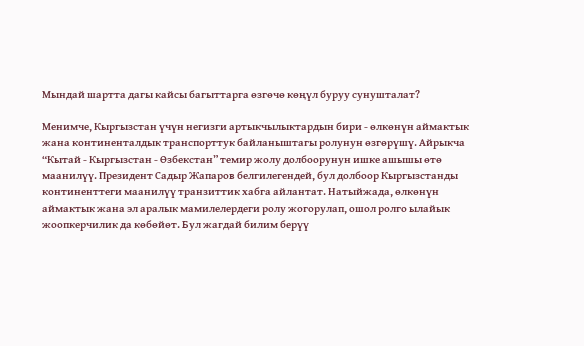Мындай шартта дагы кайсы багыттарга өзгөчө көңүл буруу сунушталат?

Менимче, Кыргызстан үчүн негизги артыкчылыктардын бири - өлкөнүн аймактык жана континенталдык транспорттук байланыштагы ролунун өзгөрүшү. Айрыкча “Кытай - Кыргызстан - Өзбекстан” темир жолу долбоорунун ишке ашышы өтө маанилүү. Президент Садыр Жапаров белгилегендей, бул долбоор Кыргызстанды континенттеги маанилүү транзиттик хабга айлантат. Натыйжада, өлкөнүн аймактык жана эл аралык мамилелердеги ролу жогорулап, ошол ролго ылайык жоопкерчилик да көбөйөт. Бул жагдай билим берүү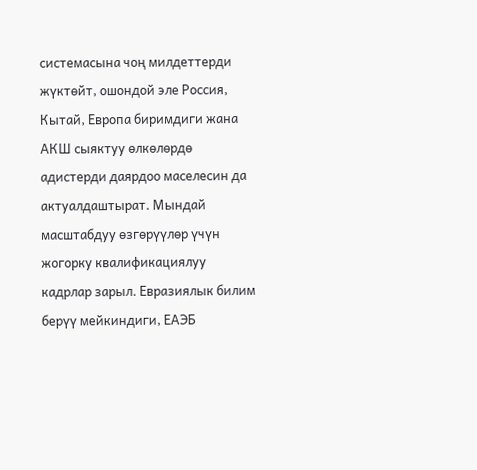системасына чоң милдеттерди жүктөйт, ошондой эле Россия, Кытай, Европа биримдиги жана АКШ сыяктуу өлкөлөрдө адистерди даярдоо маселесин да актуалдаштырат. Мындай масштабдуу өзгөрүүлөр үчүн жогорку квалификациялуу кадрлар зарыл. Евразиялык билим берүү мейкиндиги, ЕАЭБ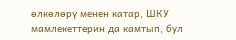өлкөлөрү менен катар, ШКУ мамлекеттерин да камтып, бул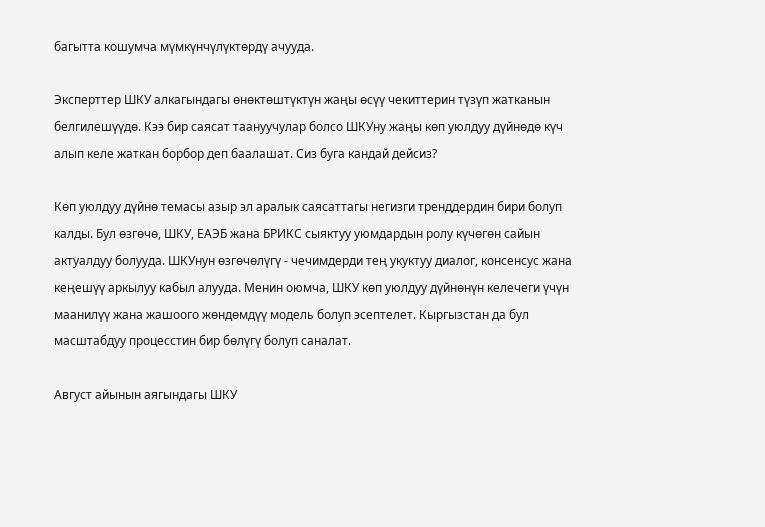багытта кошумча мүмкүнчүлүктөрдү ачууда.

Эксперттер ШКУ алкагындагы өнөктөштүктүн жаңы өсүү чекиттерин түзүп жатканын белгилешүүдө. Кээ бир саясат таануучулар болсо ШКУну жаңы көп уюлдуу дүйнөдө күч алып келе жаткан борбор деп баалашат. Сиз буга кандай дейсиз?

Көп уюлдуу дүйнө темасы азыр эл аралык саясаттагы негизги тренддердин бири болуп калды. Бул өзгөчө, ШКУ, ЕАЭБ жана БРИКС сыяктуу уюмдардын ролу күчөгөн сайын актуалдуу болууда. ШКУнун өзгөчөлүгү - чечимдерди тең укуктуу диалог, консенсус жана кеңешүү аркылуу кабыл алууда. Менин оюмча, ШКУ көп уюлдуу дүйнөнүн келечеги үчүн маанилүү жана жашоого жөндөмдүү модель болуп эсептелет. Кыргызстан да бул масштабдуу процесстин бир бөлүгү болуп саналат.

Август айынын аягындагы ШКУ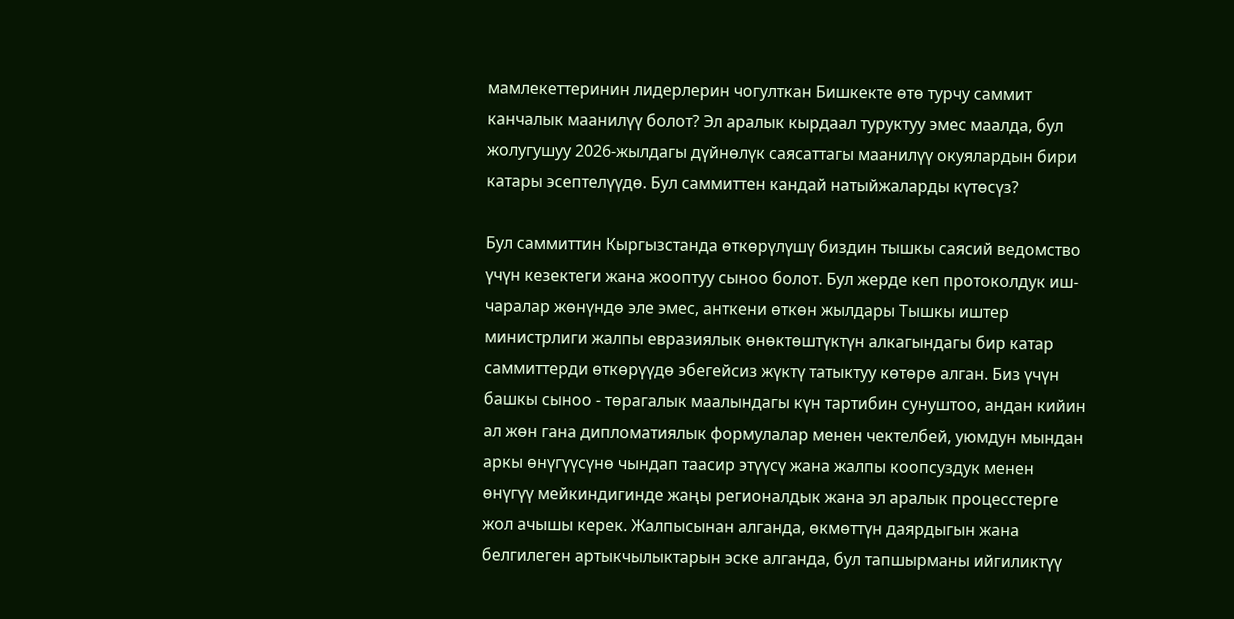мамлекеттеринин лидерлерин чогулткан Бишкекте өтө турчу саммит канчалык маанилүү болот? Эл аралык кырдаал туруктуу эмес маалда, бул жолугушуу 2026-жылдагы дүйнөлүк саясаттагы маанилүү окуялардын бири катары эсептелүүдө. Бул саммиттен кандай натыйжаларды күтөсүз?

Бул саммиттин Кыргызстанда өткөрүлүшү биздин тышкы саясий ведомство үчүн кезектеги жана жооптуу сыноо болот. Бул жерде кеп протоколдук иш-чаралар жөнүндө эле эмес, анткени өткөн жылдары Тышкы иштер министрлиги жалпы евразиялык өнөктөштүктүн алкагындагы бир катар саммиттерди өткөрүүдө эбегейсиз жүктү татыктуу көтөрө алган. Биз үчүн башкы сыноо - төрагалык маалындагы күн тартибин сунуштоо, андан кийин ал жөн гана дипломатиялык формулалар менен чектелбей, уюмдун мындан аркы өнүгүүсүнө чындап таасир этүүсү жана жалпы коопсуздук менен өнүгүү мейкиндигинде жаңы регионалдык жана эл аралык процесстерге жол ачышы керек. Жалпысынан алганда, өкмөттүн даярдыгын жана белгилеген артыкчылыктарын эске алганда, бул тапшырманы ийгиликтүү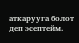аткарууга болот деп эсептейм.